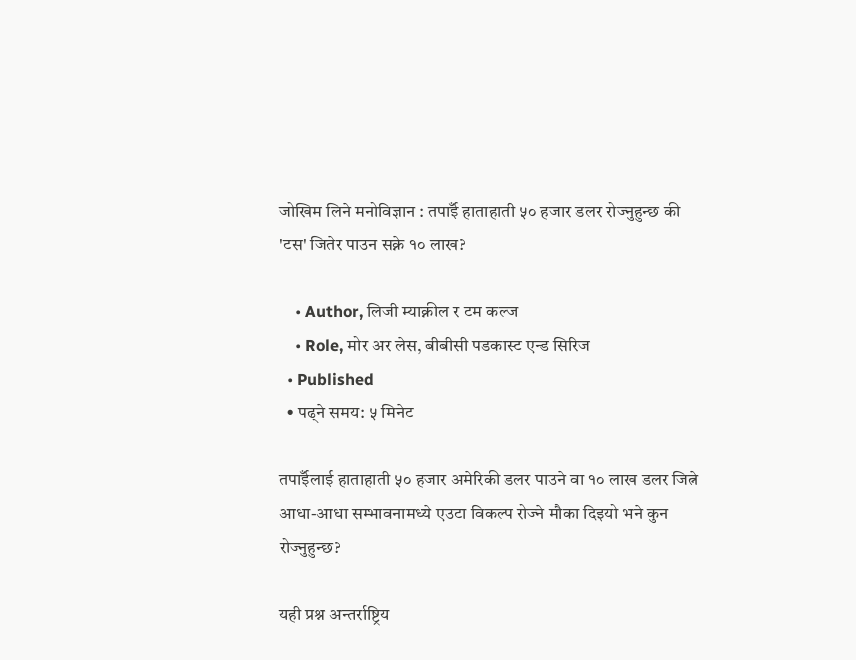जोखिम लिने मनोविज्ञान : तपाईँ हाताहाती ५० हजार डलर रोज्नुहुन्छ की 'टस' जितेर पाउन सक्ने १० लाख?

    • Author, लिजी म्याक्नील र टम कल्ज
    • Role, मोर अर लेस, बीबीसी पडकास्ट एन्ड सिरिज
  • Published
  • पढ्ने समय: ५ मिनेट

तपाईँलाई हाताहाती ५० हजार अमेरिकी डलर पाउने वा १० लाख डलर जित्ने आधा-आधा सम्भावनामध्ये एउटा विकल्प रोज्ने मौका दिइयो भने कुन रोज्नुहुन्छ?

यही प्रश्न अन्तर्राष्ट्रिय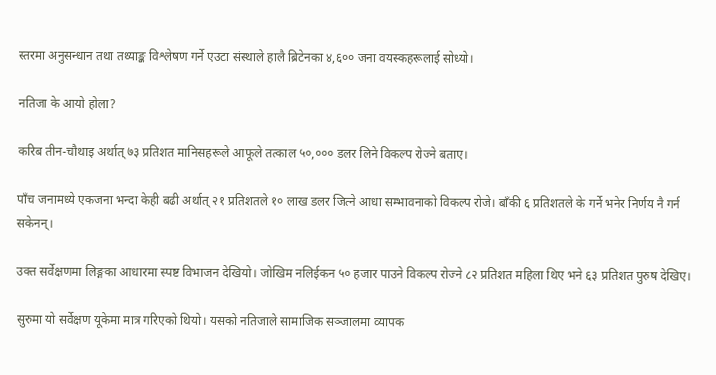स्तरमा अनुसन्धान तथा तथ्याङ्क विश्लेषण गर्ने एउटा संस्थाले हालै ब्रिटेनका ४,६०० जना वयस्कहरूलाई सोध्यो।

नतिजा के आयो होला?

करिब तीन-चौथाइ अर्थात् ७३ प्रतिशत मानिसहरूले आफूले तत्काल ५०,००० डलर लिने विकल्प रोज्ने बताए।

पाँच जनामध्ये एकजना भन्दा केही बढी अर्थात् २१ प्रतिशतले १० लाख डलर जित्ने आधा सम्भावनाको विकल्प रोजे। बाँकी ६ प्रतिशतले के गर्ने भनेर निर्णय नै गर्न सकेनन्।

उक्त सर्वेक्षणमा लिङ्गका आधारमा स्पष्ट विभाजन देखियो। जोखिम नलिईकन ५० हजार पाउने विकल्प रोज्ने ८२ प्रतिशत महिला थिए भने ६३ प्रतिशत पुरुष देखिए।

सुरुमा यो सर्वेक्षण यूकेमा मात्र गरिएको थियो। यसको नतिजाले सामाजिक सञ्जालमा व्यापक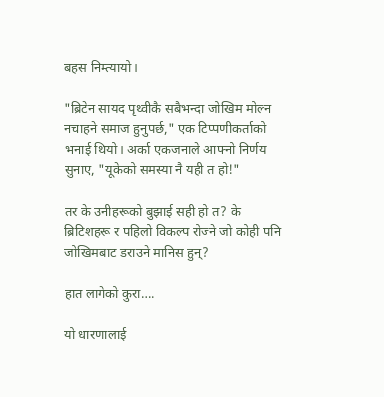बहस निम्त्यायो।

"ब्रिटेन सायद पृथ्वीकै सबैभन्दा जोखिम मोल्न नचाहने समाज हुनुपर्छ," एक टिप्पणीकर्ताको भनाई थियो। अर्का एकजनाले आफ्नो निर्णय सुनाए, "यूकेको समस्या नै यही त हो!"

तर के उनीहरूको बुझाई सही हो त? के ब्रिटिशहरू र पहिलो विकल्प रोज्ने जो कोही पनि जोखिमबाट डराउने मानिस हुन्?

हात लागेको कुरा….

यो धारणालाई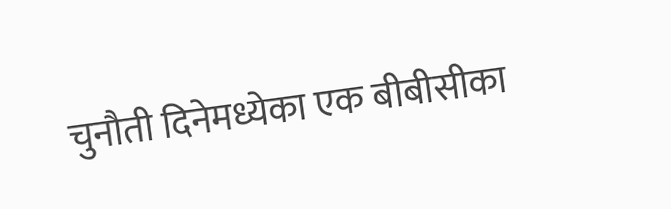चुनौती दिनेमध्येका एक बीबीसीका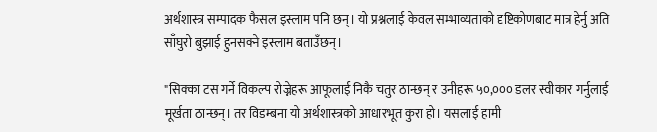अर्थशास्त्र सम्पादक फैसल इस्लाम पनि छन्। यो प्रश्नलाई केवल सम्भाव्यताको दृष्टिकोणबाट मात्र हेर्नु अति साँघुरो बुझाई हुनसक्ने इस्लाम बताउँछन्।

"सिक्का टस गर्ने विकल्प रोज्नेहरू आफूलाई निकै चतुर ठान्छन् र उनीहरू ५०,००० डलर स्वीकार गर्नुलाई मूर्खता ठान्छन्। तर विडम्बना यो अर्थशास्त्रको आधारभूत कुरा हो। यसलाई हामी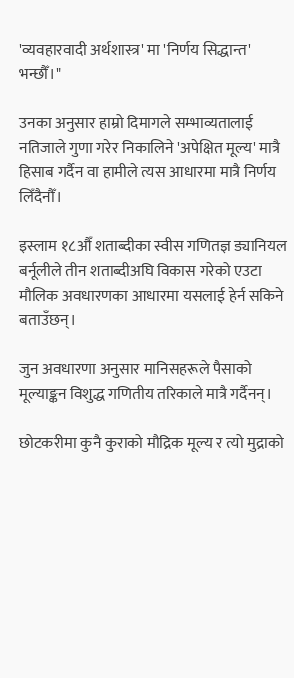'व्यवहारवादी अर्थशास्त्र' मा 'निर्णय सिद्धान्त' भन्छौँ।"

उनका अनुसार हाम्रो दिमागले सम्भाव्यतालाई नतिजाले गुणा गरेर निकालिने 'अपेक्षित मूल्य' मात्रै हिसाब गर्दैन वा हामीले त्यस आधारमा मात्रै निर्णय लिँदैनौँ।

इस्लाम १८औँ शताब्दीका स्वीस गणितज्ञ ड्यानियल बर्नूलीले तीन शताब्दीअघि विकास गरेको एउटा मौलिक अवधारणका आधारमा यसलाई हेर्न सकिने बताउँछन्।

जुन अवधारणा अनुसार मानिसहरूले पैसाको मूल्याङ्कन विशुद्ध गणितीय तरिकाले मात्रै गर्दैनन्।

छोटकरीमा कुनै कुराको मौद्रिक मूल्य र त्यो मुद्राको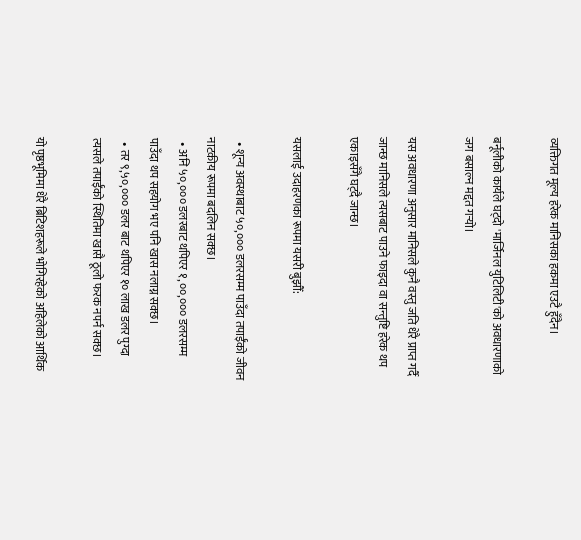व्यक्तिगत मूल्य हरेक मानिसका हकमा एउटै हुँदैन।

बर्नूलीको कार्यले घट्दो 'मार्जिनल युटिलिटी'को अवधारणाको जग बसाल्न मद्दत गर्‍यो।

यस अवधारणा अनुसार मानिसले कुनै वस्तु जति धेरै प्राप्त गर्दै जान्छ मानिसले त्यसबाट पाउने फाइदा वा सन्तुष्टि हरेक थप एकाइसँगै घट्दै जान्छ।

यसलाई उदाहरणका रूपमा यसरी बुझौँ:

  • शून्य अवस्थाबाट ५०,००० डलरसम्म पाउँदा तपाईँको जीवन नाटकीय रूपमा बदलिन सक्छ।
  • अनि ५०,००० डलरबाट थपिएर १,००,००० डलरसम्म पाउँदा थप सहयोग भए पनि खास नलाग्न सक्छ।
  • तर ९,५०,००० डलर बाट थपिएर १० लाख डलर पुग्दा त्यसले तपाईँको स्थितिमा खासै ठूलो फरक नपर्न सक्छ।

यो पृष्ठभूमिमा धेरै ब्रिटिशहरूले भोगिरहेको अहिलेको आर्थिक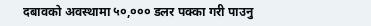दबावको अवस्थामा ५०,००० डलर पक्का गरी पाउनु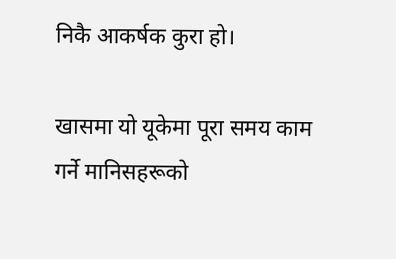निकै आकर्षक कुरा हो।

खासमा यो यूकेमा पूरा समय काम गर्ने मानिसहरूको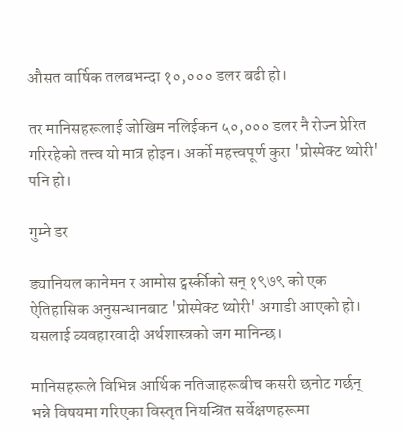औसत वार्षिक तलबभन्दा १०,००० डलर बढी हो।

तर मानिसहरूलाई जोखिम नलिईकन ५०,००० डलर नै रोज्न प्रेरित गरिरहेको तत्त्व यो मात्र होइन। अर्को महत्त्वपूर्ण कुरा 'प्रोस्पेक्ट थ्योरी' पनि हो।

गुम्ने डर

ड्यानियल कानेमन र आमोस ट्वर्स्कीको सन् १९७९ को एक ऐतिहासिक अनुसन्धानबाट 'प्रोस्पेक्ट थ्योरी' अगाडी आएको हो। यसलाई व्यवहारवादी अर्थशास्त्रको जग मानिन्छ।

मानिसहरूले विभिन्न आर्थिक नतिजाहरूबीच कसरी छनोट गर्छन् भन्ने विषयमा गरिएका विस्तृत नियन्त्रित सर्वेक्षणहरूमा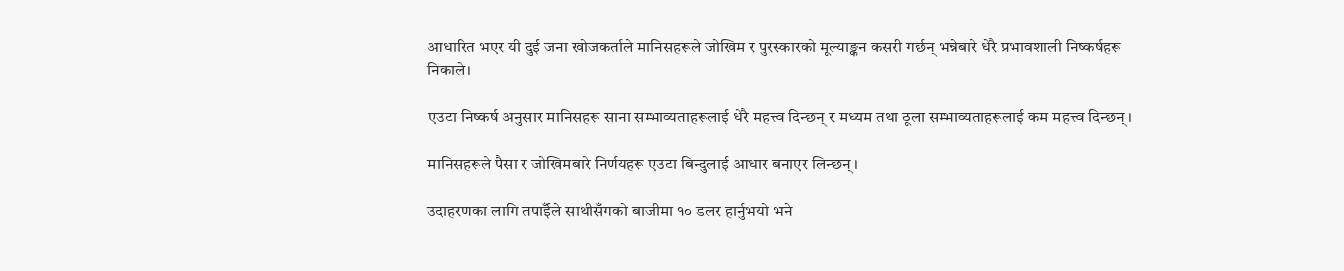आधारित भएर यी दुई जना खोजकर्ताले मानिसहरूले जोखिम र पुरस्कारको मूल्याङ्कन कसरी गर्छन् भन्नेबारे धेरै प्रभावशाली निष्कर्षहरू निकाले।

एउटा निष्कर्ष अनुसार मानिसहरू साना सम्भाव्यताहरूलाई धेरै महत्त्व दिन्छन् र मध्यम तथा ठूला सम्भाव्यताहरूलाई कम महत्त्व दिन्छन्।

मानिसहरूले पैसा र जोखिमबारे निर्णयहरू एउटा बिन्दुलाई आधार बनाएर लिन्छन्।

उदाहरणका लागि तपाईँले साथीसँगको बाजीमा १० डलर हार्नुभयो भने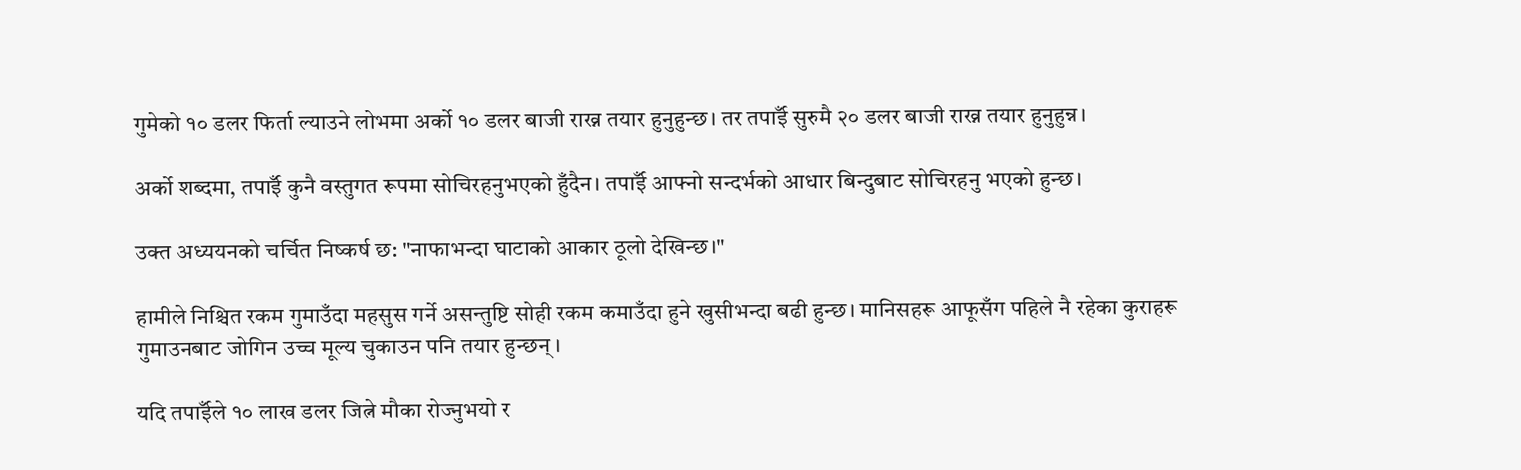गुमेको १० डलर फिर्ता ल्याउने लोभमा अर्को १० डलर बाजी राख्न तयार हुनुहुन्छ। तर तपाईँ सुरुमै २० डलर बाजी राख्न तयार हुनुहुन्न।

अर्को शब्दमा, तपाईँ कुनै वस्तुगत रूपमा सोचिरहनुभएको हुँदैन। तपाईँ आफ्नो सन्दर्भको आधार बिन्दुबाट सोचिरहनु भएको हुन्छ।

उक्त अध्ययनको चर्चित निष्कर्ष छ: "नाफाभन्दा घाटाको आकार ठूलो देखिन्छ।"

हामीले निश्चित रकम गुमाउँदा महसुस गर्ने असन्तुष्टि सोही रकम कमाउँदा हुने खुसीभन्दा बढी हुन्छ। मानिसहरू आफूसँग पहिले नै रहेका कुराहरू गुमाउनबाट जोगिन उच्च मूल्य चुकाउन पनि तयार हुन्छन्।

यदि तपाईँले १० लाख डलर जित्ने मौका रोज्नुभयो र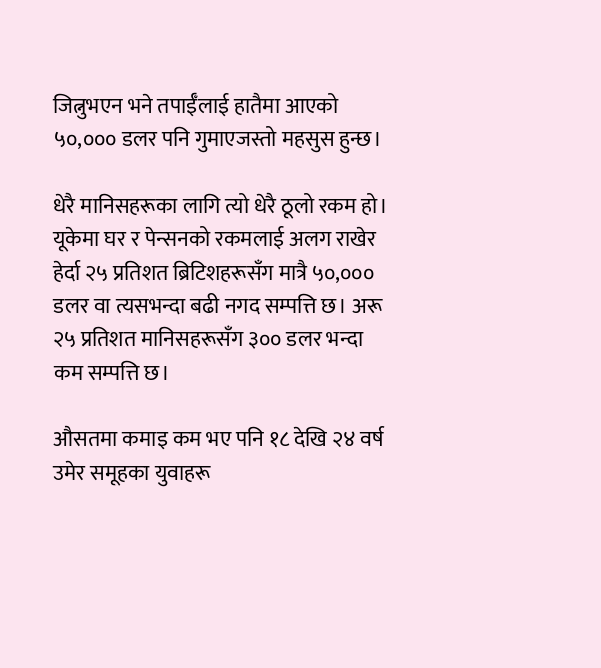जित्नुभएन भने तपाईँलाई हातैमा आएको ५०,००० डलर पनि गुमाएजस्तो महसुस हुन्छ।

धेरै मानिसहरूका लागि त्यो धेरै ठूलो रकम हो। यूकेमा घर र पेन्सनको रकमलाई अलग राखेर हेर्दा २५ प्रतिशत ब्रिटिशहरूसँग मात्रै ५०,००० डलर वा त्यसभन्दा बढी नगद सम्पत्ति छ। अरू २५ प्रतिशत मानिसहरूसँग ३०० डलर भन्दा कम सम्पत्ति छ।

औसतमा कमाइ कम भए पनि १८ देखि २४ वर्ष उमेर समूहका युवाहरू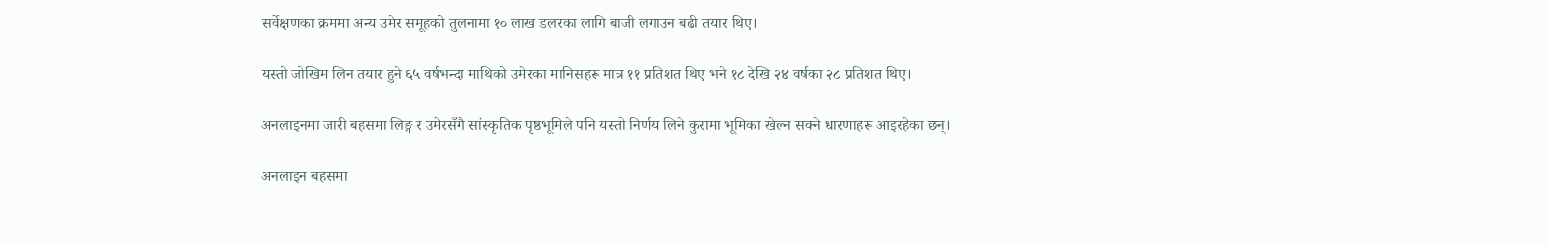सर्वेक्षणका क्रममा अन्य उमेर समूहको तुलनामा १० लाख डलरका लागि बाजी लगाउन बढी तयार थिए।

यस्तो जोखिम लिन तयार हुने ६५ वर्षभन्दा माथिको उमेरका मानिसहरू मात्र ११ प्रतिशत थिए भने १८ देखि २४ वर्षका २८ प्रतिशत थिए।

अनलाइनमा जारी बहसमा लिङ्ग र उमेरसँगै सांस्कृतिक पृष्ठभूमिले पनि यस्तो निर्णय लिने कुरामा भूमिका खेल्न सक्ने धारणाहरू आइरहेका छन्।

अनलाइन बहसमा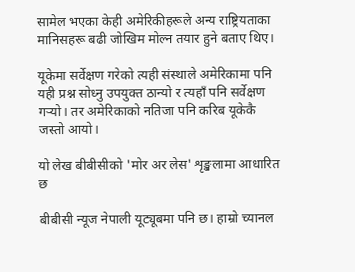सामेल भएका केही अमेरिकीहरूले अन्य राष्ट्रियताका मानिसहरू बढी जोखिम मोल्न तयार हुने बताए थिए।

यूकेमा सर्वेक्षण गरेको त्यही संस्थाले अमेरिकामा पनि यही प्रश्न सोध्नु उपयुक्त ठान्यो र त्यहाँ पनि सर्वेक्षण गर्‍यो। तर अमेरिकाको नतिजा पनि करिब यूकेकै जस्तो आयो।

यो लेख बीबीसीको 'मोर अर लेस' शृङ्खलामा आधारित छ

बीबीसी न्यूज नेपाली यूट्यूबमा पनि छ। हाम्रो च्यानल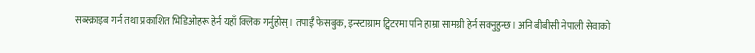सब्स्क्राइब गर्न तथा प्रकाशित भिडिओहरू हेर्न यहाँ क्लिक गर्नुहोस्। तपाईँ फेसबुक, इन्स्टाग्राम ट्विटरमा पनि हाम्रा सामग्री हेर्न सक्नुहुन्छ। अनि बीबीसी नेपाली सेवाको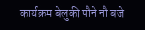कार्यक्रम बेलुकी पौने नौ बजे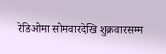रेडिओमा सोमवारदेखि शुक्रवारसम्म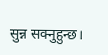सुन्न सक्नुहुन्छ।